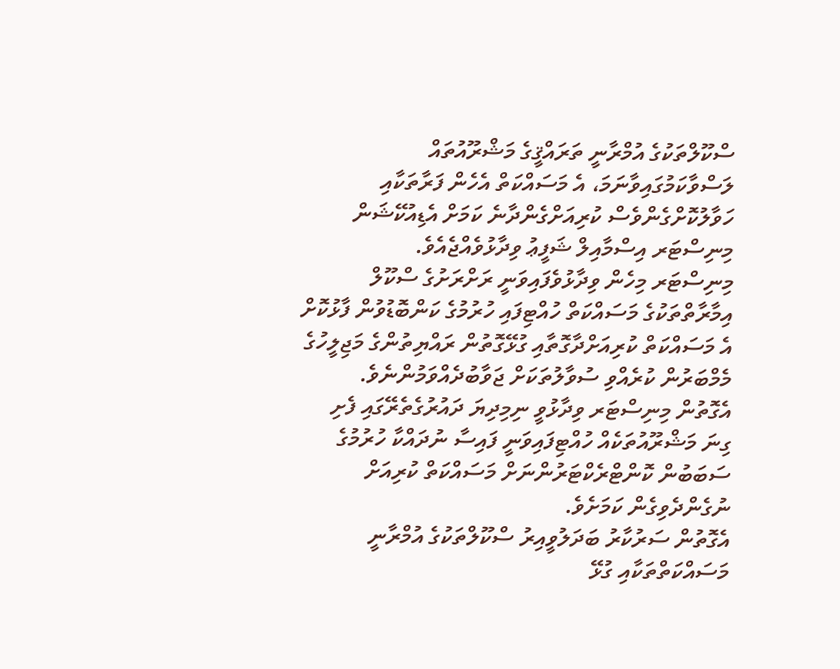ސްކޫލްތަކުގެ އުމްރާނީ ތަރައްޤީގެ މަޝްރޫއުތައް ލަސްވާކަމުގައިވާނަމަ، އެ މަސައްކަތް އެހެން ފަރާތަކާއި ހަވާލުކޮށްގެންވެސް ކުރިއަށްގެންދާނެ ކަމަށް އެޑިއުކޭޝަން މިނިސްޓަރ އިސްމާއިލް ޝަފީޢު ވިދާޅުވެއްޖެއެވެ.
މިނިސްޓަރ މިހެން ވިދާޅުވެފައިވަނީ ރަށްރަށުގެ ސްކޫލް އިމާރާތްތަކުގެ މަސައްކަތް ހުއްޓިފައި ހުރުމުގެ ކަންބޮޑުވުން ފާޅުކޮށް އެ މަސައްކަތް ކުރިއަށްދާގޮތާއި ގުޅޭގޮތުން ރައްޔިތުންގެ މަޖިލީހުގެ މެމްބަރުން ކުރެއްވި ސުވާލުތަކަށް ޖަވާބުދެއްވަމުންނެވެ.
އެގޮތުން މިނިސްޓަރ ވިދާޅުވީ ނިމިދިޔަ ދައުރުގެތެރޭގައި ފެށި ގިނަ މަޝްރޫއުތަކެއް ހުއްޓިފައިވަނީ ފައިސާ ނުދައްކާ ހުރުމުގެ ސަބަބުން ކޮންޓްރެކްޓަރުންނަށް މަސައްކަތް ކުރިއަށް ނުގެންދެވިގެން ކަމަށެވެ.
އެގޮތުން ސަރުކާރު ބަދަލުވީއިރު ސްކޫލްތަކުގެ އުމްރާނީ މަސައްކަތްތަކާއި ގުޅޭ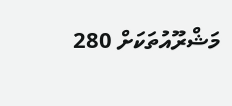މަޝްރޫއުތަކަށް 280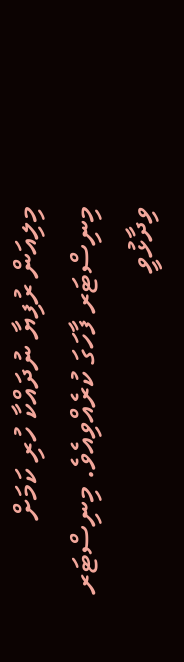މިލިއަން ރުފިޔާ ނުދައްކާ ހުރި ކަމަށް މިނިސްޓަރ ފާހަގަ ކުރެއްވިއެވެ. މިނިސްޓަރ ވިދާޅުވީ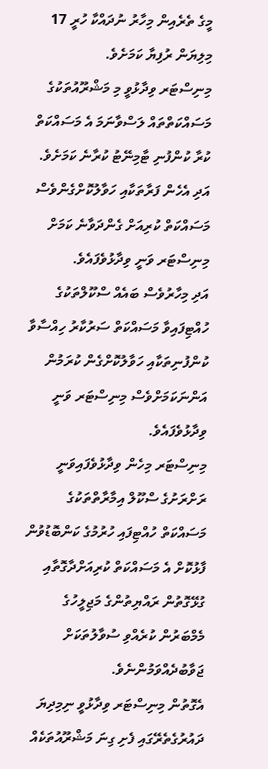މީގެ ތެރެއިން މިހާރު ނުދައްކާ ހުރީ 17 މިލިޔަން ރުފިޔާ ކަމަށެވެ.
މިނިސްޓަރ ވިދާޅުވީ މި މަޝްރޫއުތަކުގެ މަސައްކަތްތައް ލަސްވާނަމަ އެ މަސައްކަތް ކުރާ ކުންފުނި ޓާމިނޭޓު ކުރާނެ ކަމަށެވެ. އަދި އެހެން ފަރާތަކާއި ހަވާލުކޮށްގެންވެސް މަސައްކަތް ކުރިއަށް ގެންދަވާނެ ކަމަށް މިނިސްޓަރ ވަނީ ވިދާޅުވެފައެވެ.
އަދި މިހާރުވެސް ބައެއް ސްކޫލްތަކުގެ ހުއްޓިފައިވާ މަސައްކަތް ސަރުކާރު ހިއްސާވާ ކުންފުނިތަކާއި ހަވާލުކޮށްގެން ކުރަމުން އަންނަކަމަށްވެސް މިނިސްޓަރ ވަނީ ވިދާޅުވެފައެވެ.
މިނިސްޓަރ މިހެން ވިދާޅުވެފައިވަނީ ރަށްރަށުގެ ސްކޫލް އިމާރާތްތަކުގެ މަސައްކަތް ހުއްޓިފައި ހުރުމުގެ ކަންބޮޑުވުން ފާޅުކޮށް އެ މަސައްކަތް ކުރިއަށްދާގޮތާއި ގުޅޭގޮތުން ރައްޔިތުންގެ މަޖިލީހުގެ މެމްބަރުން ކުރެއްވި ސުވާލުތަކަށް ޖަވާބުދެއްވަމުންނެވެ.
އެގޮތުން މިނިސްޓަރ ވިދާޅުވީ ނިމިދިޔަ ދައުރުގެތެރޭގައި ފެށި ގިނަ މަޝްރޫއުތަކެއް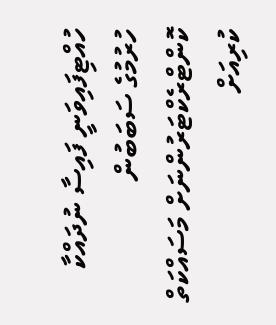ހުއްޓިފައިވަނީ ފައިސާ ނުދައްކާ ހުރުމުގެ ސަބަބުން ކޮންޓްރެކްޓަރުންނަށް މަސައްކަތް ކުރިއަށް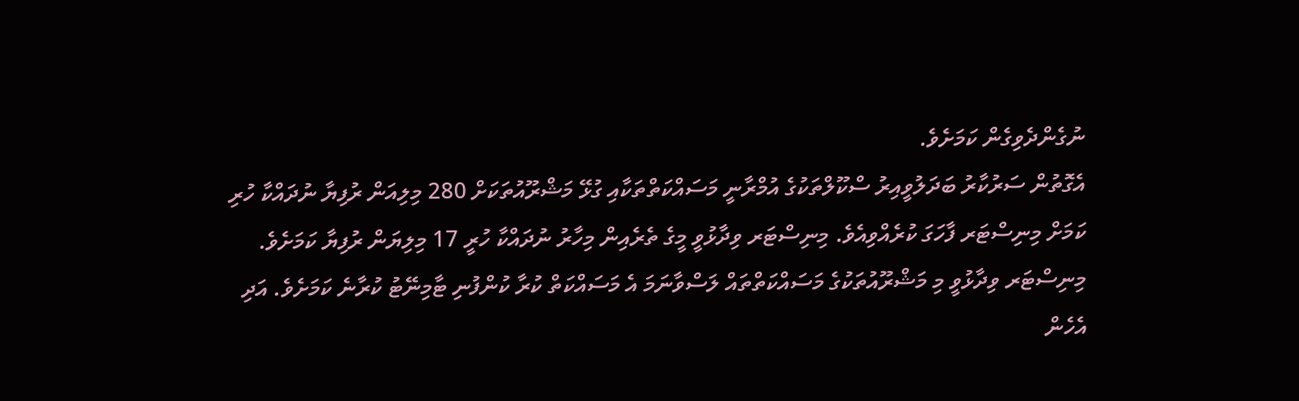ނުގެންދެވިގެން ކަމަށެވެ.
އެގޮތުން ސަރުކާރު ބަދަލުވީއިރު ސްކޫލްތަކުގެ އުމްރާނީ މަސައްކަތްތަކާއި ގުޅޭ މަޝްރޫއުތަކަށް 280 މިލިއަން ރުފިޔާ ނުދައްކާ ހުރި ކަމަށް މިނިސްޓަރ ފާހަގަ ކުރެއްވިއެވެ. މިނިސްޓަރ ވިދާޅުވީ މީގެ ތެރެއިން މިހާރު ނުދައްކާ ހުރީ 17 މިލިޔަން ރުފިޔާ ކަމަށެވެ.
މިނިސްޓަރ ވިދާޅުވީ މި މަޝްރޫއުތަކުގެ މަސައްކަތްތައް ލަސްވާނަމަ އެ މަސައްކަތް ކުރާ ކުންފުނި ޓާމިނޭޓު ކުރާނެ ކަމަށެވެ. އަދި އެހެން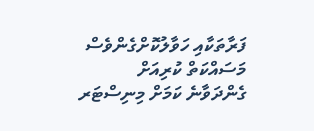ފަރާތަކާއި ހަވާލުކޮށްގެންވެސް މަސައްކަތް ކުރިއަށް ގެންދަވާނެ ކަމަށް މިނިސްޓަރ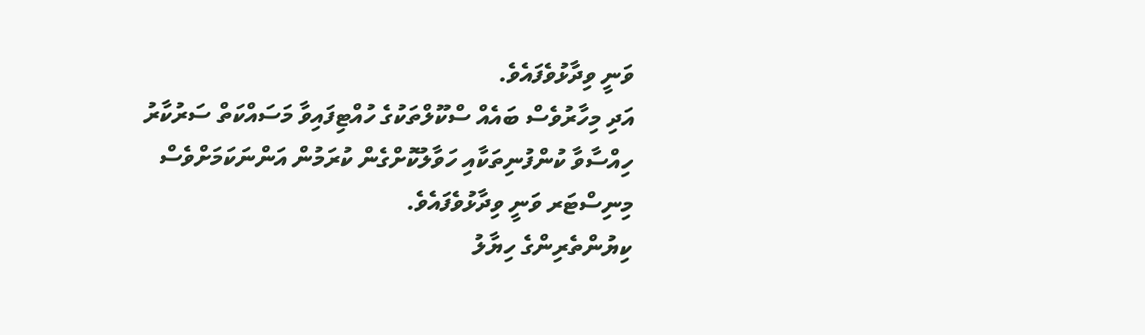ވަނީ ވިދާޅުވެފައެވެ.
އަދި މިހާރުވެސް ބައެއް ސްކޫލްތަކުގެ ހުއްޓިފައިވާ މަސައްކަތް ސަރުކާރު ހިއްސާވާ ކުންފުނިތަކާއި ހަވާލުކޮށްގެން ކުރަމުން އަންނަކަމަށްވެސް މިނިސްޓަރ ވަނީ ވިދާޅުވެފައެވެ.
ކިޔުންތެރިންގެ ހިޔާލު